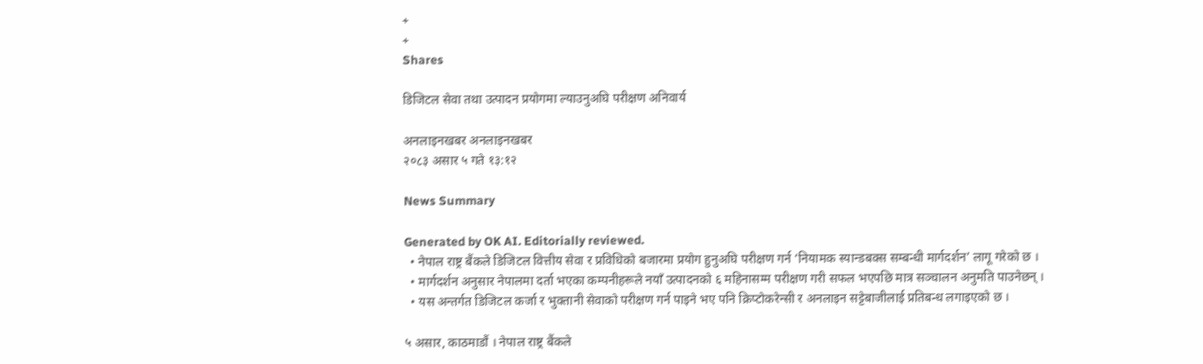+
+
Shares

डिजिटल सेवा तथा उत्पादन प्रयोगमा ल्याउनुअघि परीक्षण अनिवार्य

अनलाइनखबर अनलाइनखबर
२०८३ असार ५ गते १३:१२

News Summary

Generated by OK AI. Editorially reviewed.
  • नेपाल राष्ट्र बैंकले डिजिटल वित्तीय सेवा र प्रविधिको बजारमा प्रयोग हुनुअघि परीक्षण गर्न ‘नियामक स्यान्डबक्स सम्बन्धी मार्गदर्शन’ लागू गरेको छ ।
  • मार्गदर्शन अनुसार नेपालमा दर्ता भएका कम्पनीहरूले नयाँ उत्पादनको ६ महिनासम्म परीक्षण गरी सफल भएपछि मात्र सञ्चालन अनुमति पाउनेछन् ।
  • यस अन्तर्गत डिजिटल कर्जा र भुक्तानी सेवाको परीक्षण गर्न पाइने भए पनि क्रिप्टोकरेन्सी र अनलाइन सट्टेबाजीलाई प्रतिबन्ध लगाइएको छ ।

५ असार, काठमाडौं । नेपाल राष्ट्र बैंकले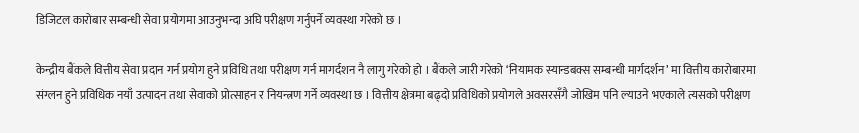डिजिटल कारोबार सम्बन्धी सेवा प्रयोगमा आउनुभन्दा अघि परीक्षण गर्नुपर्ने व्यवस्था गरेको छ ।

केन्द्रीय बैंकले वित्तीय सेवा प्रदान गर्न प्रयोग हुने प्रविधि तथा परीक्षण गर्न मागर्दशन नै लागु गरेको हो । बैंकले जारी गरेको ‘नियामक स्यान्डबक्स सम्बन्धी मार्गदर्शन’ मा वित्तीय कारोबारमा संग्लन हुने प्रविधिक नयाँ उत्पादन तथा सेवाको प्रोत्साहन र नियन्त्रण गर्ने व्यवस्था छ । वित्तीय क्षेत्रमा बढ्दो प्रविधिको प्रयोगले अवसरसँगै जोखिम पनि ल्याउने भएकाले त्यसको परीक्षण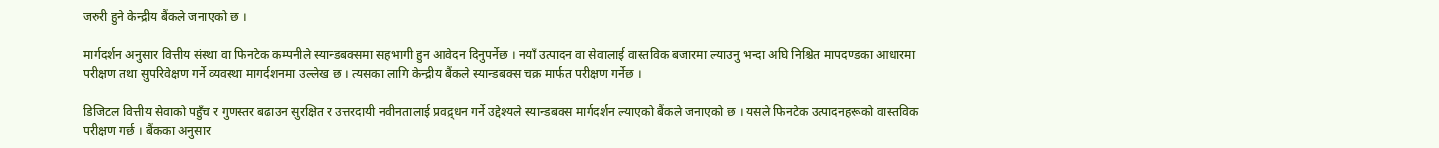जरुरी हुने केन्द्रीय बैंकले जनाएको छ ।

मार्गदर्शन अनुसार वित्तीय संस्था वा फिनटेक कम्पनीले स्यान्डबक्समा सहभागी हुन आवेदन दिनुपर्नेछ । नयाँ उत्पादन वा सेवालाई वास्तविक बजारमा ल्याउनु भन्दा अघि निश्चित मापदण्डका आधारमा परीक्षण तथा सुपरिवेक्षण गर्ने व्यवस्था मागर्दशनमा उल्लेख छ । त्यसका लागि केन्द्रीय बैंकले स्यान्डबक्स चक्र मार्फत परीक्षण गर्नेछ ।

डिजिटल वित्तीय सेवाको पहुँच र गुणस्तर बढाउन सुरक्षित र उत्तरदायी नवीनतालाई प्रवद्र्धन गर्ने उद्देश्यले स्यान्डबक्स मार्गदर्शन ल्याएको बैंकले जनाएको छ । यसले फिनटेक उत्पादनहरूको वास्तविक परीक्षण गर्छ । बैंकका अनुसार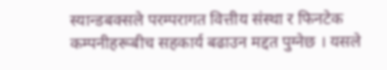स्यान्डबक्सले परम्परागत वित्तीय संस्था र फिनटेक कम्पनीहरूबीच सहकार्य बढाउन मद्दत पुग्नेछ । यसले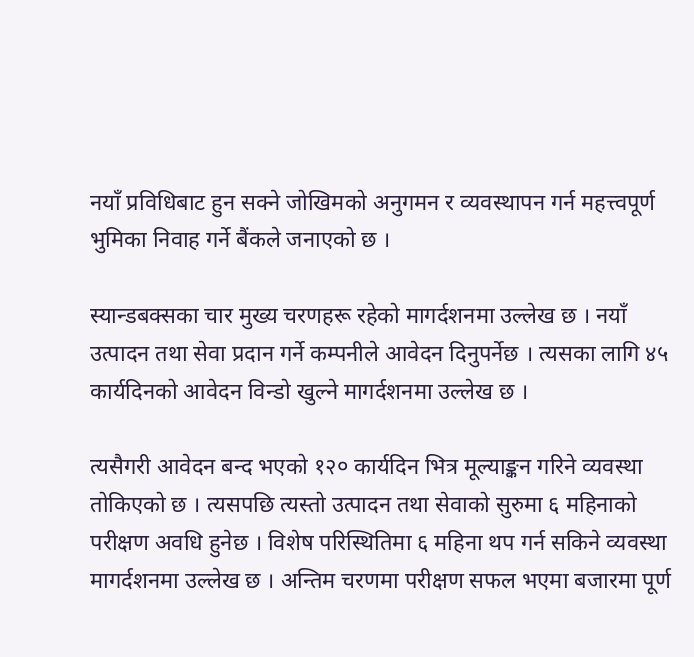नयाँ प्रविधिबाट हुन सक्ने जोखिमको अनुगमन र व्यवस्थापन गर्न महत्त्वपूर्ण भुमिका निवाह गर्ने बैंकले जनाएको छ ।

स्यान्डबक्सका चार मुख्य चरणहरू रहेको मागर्दशनमा उल्लेख छ । नयाँ उत्पादन तथा सेवा प्रदान गर्ने कम्पनीले आवेदन दिनुपर्नेछ । त्यसका लागि ४५ कार्यदिनको आवेदन विन्डो खुल्ने मागर्दशनमा उल्लेख छ ।

त्यसैगरी आवेदन बन्द भएको १२० कार्यदिन भित्र मूल्याङ्कन गरिने व्यवस्था तोकिएको छ । त्यसपछि त्यस्तो उत्पादन तथा सेवाको सुरुमा ६ महिनाको परीक्षण अवधि हुनेछ । विशेष परिस्थितिमा ६ महिना थप गर्न सकिने व्यवस्था मागर्दशनमा उल्लेख छ । अन्तिम चरणमा परीक्षण सफल भएमा बजारमा पूर्ण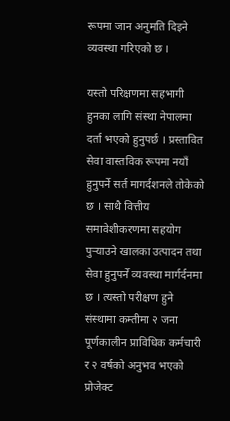रूपमा जान अनुमति दिइने व्यवस्था गरिएको छ ।

यस्तो परिक्षणमा सहभागी हुनका लागि संस्था नेपालमा दर्ता भएको हुनुपर्छ । प्रस्तावित सेवा वास्तविक रूपमा नयाँ हुनुपर्ने सर्त मागर्दशनले तोकेको छ । साथै वित्तीय समावेशीकरणमा सहयोग पुर्‍याउने खालका उत्पादन तथा सेवा हुनुपर्ने व्यवस्था मार्गर्दनमा छ । त्यस्तो परीक्षण हुने संस्थामा कम्तीमा २ जना पूर्णकालीन प्राविधिक कर्मचारी र २ वर्षको अनुभव भएको प्रोजेक्ट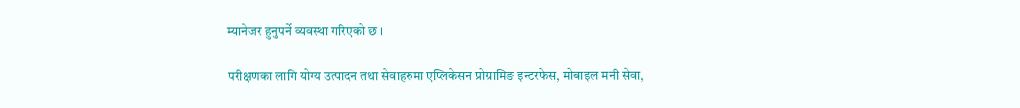म्यानेजर हुनुपर्ने व्यवस्था गरिएको छ ।

परीक्षणका लागि योग्य उत्पादन तथा सेवाहरुमा एप्लिकेसन प्रोग्रामिङ इन्टरफेस, मोबाइल मनी सेवा,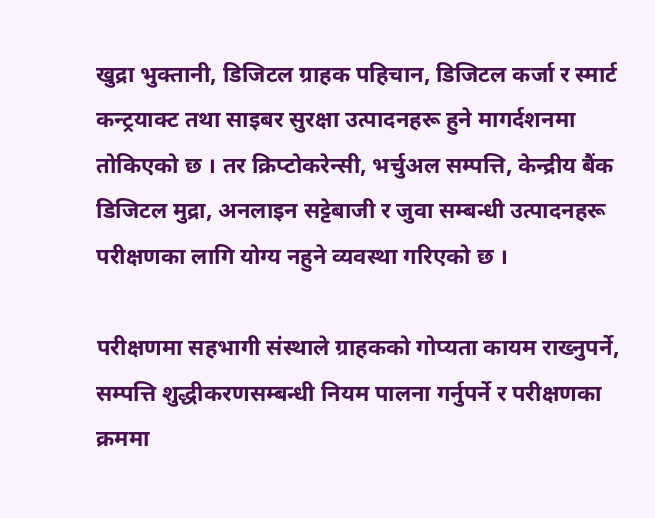खुद्रा भुक्तानी, डिजिटल ग्राहक पहिचान, डिजिटल कर्जा र स्मार्ट कन्ट्रयाक्ट तथा साइबर सुरक्षा उत्पादनहरू हुने मागर्दशनमा तोकिएको छ । तर क्रिप्टोकरेन्सी, भर्चुअल सम्पत्ति, केन्द्रीय बैंक डिजिटल मुद्रा, अनलाइन सट्टेबाजी र जुवा सम्बन्धी उत्पादनहरू परीक्षणका लागि योग्य नहुने व्यवस्था गरिएको छ ।

परीक्षणमा सहभागी संस्थाले ग्राहकको गोप्यता कायम राख्नुपर्ने, सम्पत्ति शुद्धीकरणसम्बन्धी नियम पालना गर्नुपर्ने र परीक्षणका क्रममा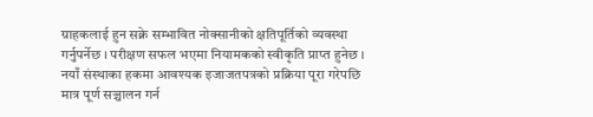ग्राहकलाई हुन सक्ने सम्भावित नोक्सानीको क्षतिपूर्तिको व्यवस्था गर्नुपर्नेछ । परीक्षण सफल भएमा नियामकको स्वीकृति प्राप्त हुनेछ । नयाँ संस्थाका हकमा आवश्यक इजाजतपत्रको प्रक्रिया पूरा गरेपछि मात्र पूर्ण सञ्चालन गर्न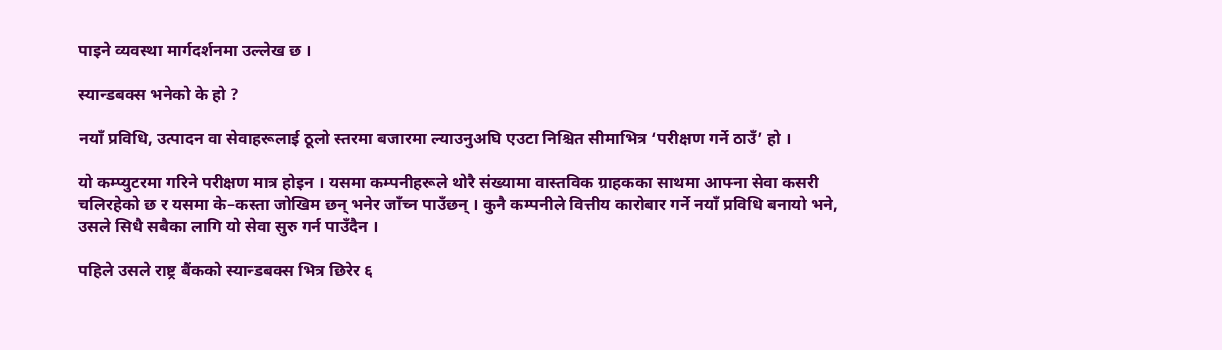पाइने व्यवस्था मार्गदर्शनमा उल्लेख छ ।

स्यान्डबक्स भनेको के हो ?

नयाँ प्रविधि, उत्पादन वा सेवाहरूलाई ठूलो स्तरमा बजारमा ल्याउनुअघि एउटा निश्चित सीमाभित्र ‘परीक्षण गर्ने ठाउँ’ हो ।

यो कम्प्युटरमा गरिने परीक्षण मात्र होइन । यसमा कम्पनीहरूले थोरै संख्यामा वास्तविक ग्राहकका साथमा आफ्ना सेवा कसरी चलिरहेको छ र यसमा के–कस्ता जोखिम छन् भनेर जाँच्न पाउँछन् । कुनै कम्पनीले वित्तीय कारोबार गर्ने नयाँ प्रविधि बनायो भने, उसले सिधै सबैका लागि यो सेवा सुरु गर्न पाउँदैन ।

पहिले उसले राष्ट्र बैंकको स्यान्डबक्स भित्र छिरेर ६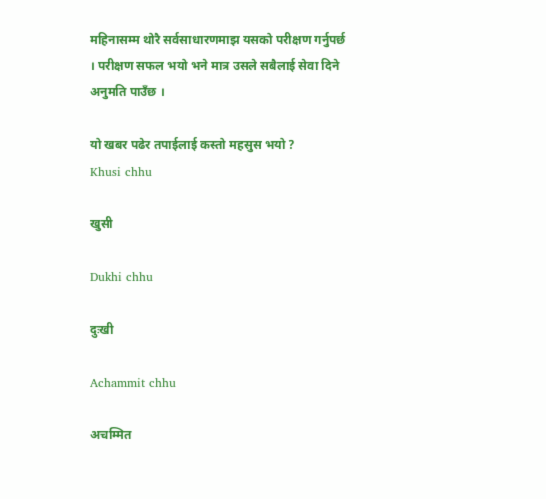महिनासम्म थोरै सर्वसाधारणमाझ यसको परीक्षण गर्नुपर्छ । परीक्षण सफल भयो भने मात्र उसले सबैलाई सेवा दिने अनुमति पाउँछ ।

यो खबर पढेर तपाईलाई कस्तो महसुस भयो ?
Khusi chhu

खुसी

Dukhi chhu

दुःखी

Achammit chhu

अचम्मित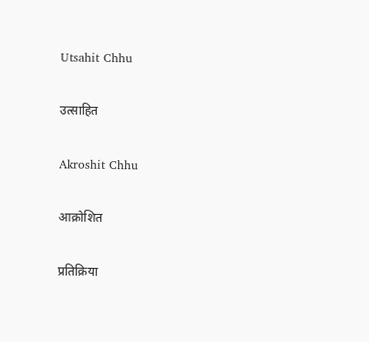Utsahit Chhu

उत्साहित

Akroshit Chhu

आक्रोशित

प्रतिक्रिया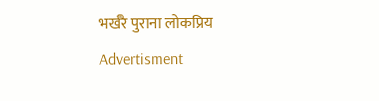भर्खरै पुराना लोकप्रिय
Advertisment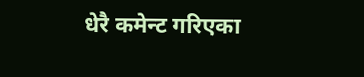धेरै कमेन्ट गरिएका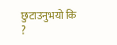छुटाउनुभयो कि ?